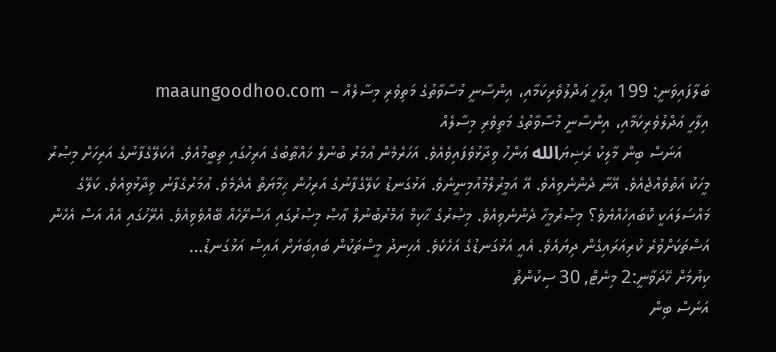ބަލާފައިވަނީ: 199 އިލާހީ ޢަދްލުވެރިކަމާއި، އިންސާނީ މުސާވާތުގެ މަތިވެރި މިސާލެއް – maaungoodhoo.com
އިލާހީ ޢަދްލުވެރިކަމާއި، އިންސާނީ މުސާވާތުގެ މަތިވެރި މިސާލެއް
      އަނަސް ބިން މާލިކު ރަޟިޔަالله ޢަންހު ވިދާޅުވެފައިވެއެވެ. އަހަރެމެން ޢުމަރު ބުނުލް ޚައްޠާބުގެ އަރިހުގައި ތިބީމުއެވެ. އެކަލޭގެފާނުގެ އަރިހަށް މިޞުރު މީހަކު އަތުވެއްޖެއެވެ. އޭނާ ދެންނެވިއެވެ. އޭ އަމީރުލްމުއުމިނީނެވެ. އަޅުގަނޑު ކަލޭގެފާނުގެ އަރިހުން ޙިމާޔަތް އެދެމެވެ. ޢުމަރުގެފާނު ވިދާޅުވިއެވެ. ކަލޭގެ މައްސަލައަކީ ކޮބައިހެއްޔެވެ؟ މިޞުރުމީހާ ދެންނެވިއެވެ. މިޞުރުގެ ޙާކިމް ޢަމްރުބުނުލް ޢާޞް މިޞުރުގައި އަސްރޭހެއް ބޭއްވެވިއެވެ. އެރޭހުގައި އެއް އަސް އެހެން އަސްތަކަށްވުރެ ކުރިއަރައިގެން ދިޔައެވެ. އެއީ އަޅުގަނޑުގެ އަހެކެވެ. އެހިނދު މީސްތަކުން ބައިބަޔަށް އައިސް އަޅުގަނޑު…
ކިޔުމަށް ހޭދަވާނީ:2 މިނެޓް, 30 ސިކުންތު
އަނަސް ބިން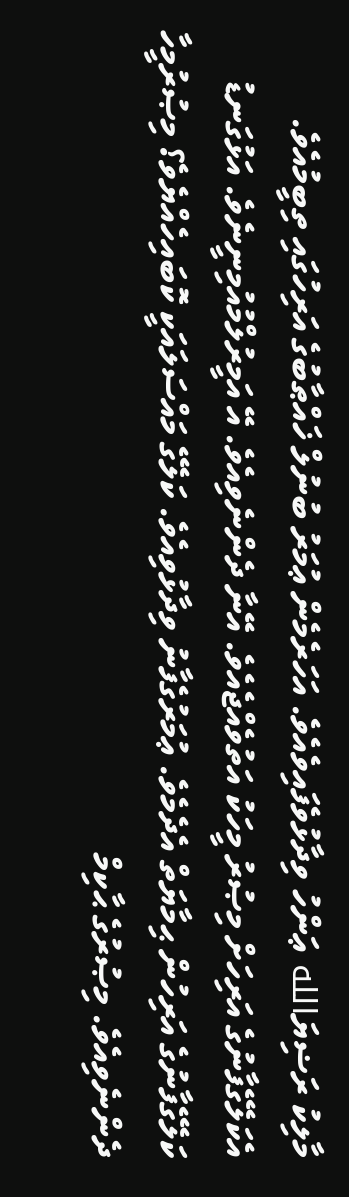މާލިކު ރަޟިޔަالله ޢަންހު ވިދާޅުވެފައިވެއެވެ. އަހަރެމެން ޢުމަރު ބުނުލް ޚައްޠާބުގެ އަރިހުގައި ތިބީމުއެވެ. އެކަލޭގެފާނުގެ އަރިހަށް މިޞުރު މީހަކު އަތުވެއްޖެއެވެ. އޭނާ ދެންނެވިއެވެ. އޭ އަމީރުލްމުއުމިނީނެވެ. އަޅުގަނޑު ކަލޭގެފާނުގެ އަރިހުން ޙިމާޔަތް އެދެމެވެ. ޢުމަރުގެފާނު ވިދާޅުވިއެވެ. ކަލޭގެ މައްސަލައަކީ ކޮބައިހެއްޔެވެ؟ މިޞުރުމީހާ ދެންނެވިއެވެ. މިޞުރުގެ ޙާކިމް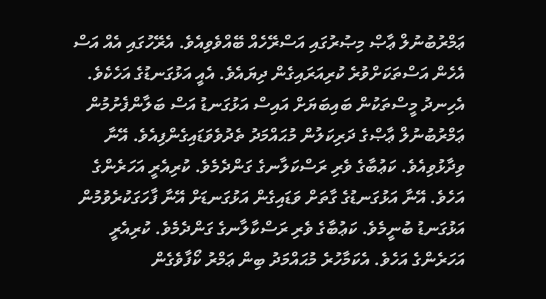ޢަމްރުބުނުލް ޢާޞް މިޞުރުގައި އަސްރޭހެއް ބޭއްވެވިއެވެ. އެރޭހުގައި އެއް އަސް އެހެން އަސްތަކަށްވުރެ ކުރިއަރައިގެން ދިޔައެވެ. އެއީ އަޅުގަނޑުގެ އަހެކެވެ. އެހިނދު މީސްތަކުން ބައިބަޔަށް އައިސް އަޅުގަނޑު އަސް ބަލާންފެށުމުން ޢަމްރުބުނުލް ޢާޞްގެ ދަރިކަލުން މުޙައްމަދު ތެދުވެވަޑައިގެންފިއެވެ. އޭނާ ވިދާޅުވިއެވެ. ކަޢުބާގެ ވެރި ރަސްކަލާނގެ ގަންދެމެވެ. ކުރިއެރީ އަހަރެންގެ އަހެވެ. އޭނާ އަޅުގަނޑުގެ ގާތަށް ވަޑައިގެން އަޅުގަނޑަށް އޭނާ ފާހަގަކުރެވުމުން އަޅުގަނޑު ބުނީމެވެ. ކަޢުބާގެ ވެރި ރަސްކާލާނގެ ގަންދެމެވެ. ކުރިއެރީ އަހަރެންގެ އަހެވެ. އެކަމާހުރެ މުޙައްމަދު ބިން ޢަމްރު ކޯފާވެގެން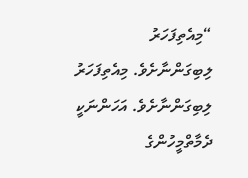“މިއެތިފަހަރު ލިބިގަންނާށެވެ. މިއެތިފަހަރު ލިބިގަންނާށެވެ. އަހަންނަކީ ދެމާތްމީހުންގެ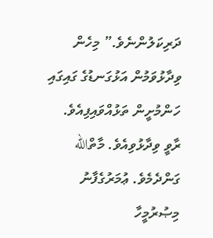ދަރިކަލުންނެވެ.” މިހެން ވިދާޅުވަމުން އަޅުގަނޑުގެ ގައިގައި ހަންމުށީން ތަޅުއްވައިފިއެވެ.
ރާވީ ވިދާޅުވިއެވެ. މާތްالله ގަންދެމެވެ. ޢުމަރުގެފާނު މިޞުރުމީހާ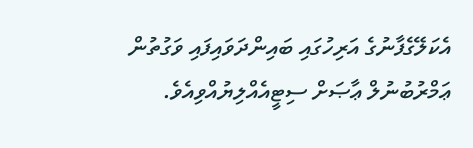އެކަލޭގެފާނުގެ އަރިހުގައި ބައިންދަވައިފައި ވަގުތުން ޢަމްރުބުނުލް ޢާޞަށް ސިޓީއެއްލިޔުއްވިއެވެ.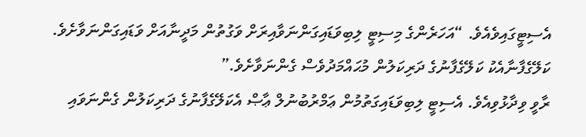އެސިޓީގައިވެއެވެ. “އަހަރެންގެ މިސިޓީ ލިބިވަޑައިގަންނަވާއިރަށް ވަގުތުން މަދީނާއަށް ވަޑައިގަންނަވާށެވެ. ކަލޭގެފާނާއެކު ކަލޭގެފާނުގެ ދަރިކަލުން މުޙައްމަދުވެސް ގެންނަވާށެވެ.”
ރާވީ ވިދާޅުވިއެވެ. އެސިޓީ ލިބިވަޑައިގަތުމުން ޢަމްރުބުނުލް ޢާޞް އެކަލޭގެފާނުގެ ދަރިކަލުން ގެންނަވައި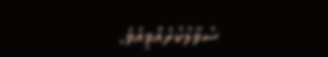ސުވާލުކުރެއްވިއެވެ.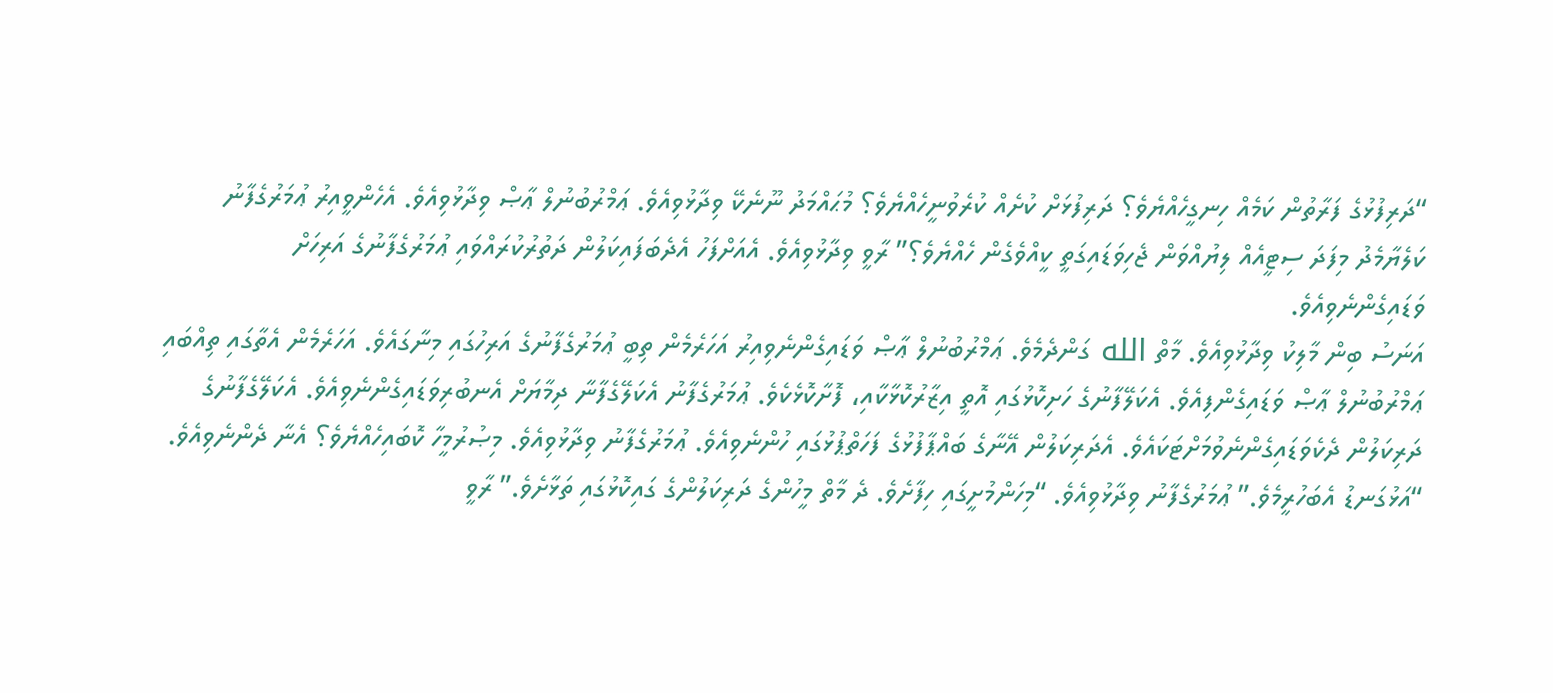“ދަރިފުޅުގެ ފަރާތުން ކަމެއް ހިނގީހެއްޔެވެ؟ ދަރިފުޅަށް ކުށެއް ކުރެވުނީހެއްޔެވެ؟ މުޙައްމަދު ނޫނެކޭ ވިދާޅުވިއެވެ. ޢަމްރުބުނުލް ޢާޞް ވިދާޅުވިއެވެ. އެހެންވީއިރު ޢުމަރުގެފާނު ކަލެޔާމެދު މިފަދަ ސިޓީއެއް ލިޔުއްވަން ޖެހިވަޑައިގަތީ ކީއްވެގެން ހެއްޔެވެ؟” ރާވީ ވިދާޅުވިއެވެ. އެއަށްފަހު އެދެބަފައިކަލުން ދަތުރުކުރައްވައި ޢުމަރުގެފާނުގެ އަރިހަށް ވަޑައިގެންނެވިއެވެ.
އަނަސު ބިން މާލިކު ވިދާޅުވިއެވެ. މާތް الله ގަންދެމެވެ. ޢަމްރުބުނުލް ޢާޞް ވަޑައިގެންނެވިއިރު އަހަރެމެން ތިބީ ޢުމަރުގެފާނުގެ އަރިހުގައި މިނާގައެވެ. އަހަރެމެން އެތާގައި ތިއްބައި ޢަމްރުބުނުލް ޢާޞް ވަޑައިގެންފިއެވެ. އެކަލޭފާނުގެ ހަށިކޮޅުގައި އޮތީ އިޒާރުކޮޅާކާއި، ފޮށާކޮޅެކެވެ. ޢުމަރުގެފާނު އެކަލޭގެފާނާ ދިމާޔަށް އެނބުރިވަޑައިގެންނެވިއެވެ. އެކަލޭގެފާނުގެ ދަރިކަލުން ދެކެވަޑައިގެންނެވުމަށްޓަކައެވެ. އެދަރިކަލުން އޭނާގެ ބައްޕާފުޅުގެ ފަހަތްޕުޅުގައި ހުންނެވިއެވެ. ޢުމަރުގެފާނު ވިދާޅުވިއެވެ. މިޞުރުމީހާ ކޮބައިހެއްޔެވެ؟ އެނާ ދެންނެވިއެވެ. “އަޅުގަނޑު އެބަހުރީމެވެ.” ޢުމަރުގެފާނު ވިދާޅުވިއެވެ. “މިހަންމުށީގައި ހިފާށެވެ. ދެ މާތް މީހުންގެ ދަރިކަލުންގެ ގައިކޮޅުގައި ތަޅާށެވެ.” ރާވީ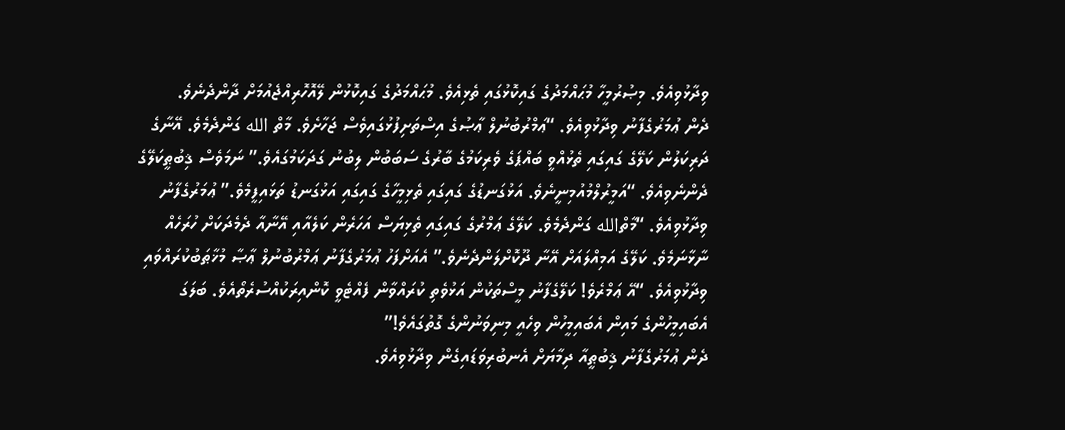ވިދާޅުވިއެވެ. މިޞުރުމީހާ މުޙައްމަދުގެ ގައިކޮޅުގައި ތެޅިއެވެ. މުޙައްމަދުގެ ގައިކޮޅުން ލޭއޮހޮރިއްޖެއުމަށް ދާންދެނެވެ.
ދެން ޢުމަރުގެފާނު ވިދާޅުވިއެވެ. “ޢަމްރުބުނުލް ޢާޞުގެ އިސްތަށިފުޅުގައިވެސް ޖަހާށެވެ. މާތް الله ގަންދެމެވެ. އޭނާގެ ދަރިކަލުން ކަލޭގެ ގައިގައި ތެޅުއްވީ ބައްޕަގެ ވެރިކަމުގެ ބާރުގެ ސަބަބުން ލިބުނު ގަދަކަމުގައެވެ.” ނަމަވެސް ޤިބުޠީކަލޭގެ ދެންނެވިއެވެ. “އަމީރުލްމުއުމިނީނެވެ. އަޅުގަނޑުގެ ގައިގައި ތެޅިމީހާގެ ގައިގައި އަޅުގަނޑު ތަޅައިފީމެވެ.” ޢުމަރުގެފާނު ވިދާޅުވިއެވެ. “މާތްالله ގަންދެމެވެ. ކަލޭގެ ޢަމްރުގެ ގައިގައި ތެޅިޔަސް އަހަރެން ކަލެއާއި އޭނާއާ ދެމެދަކަށް ހުރަހެއް ނާޅާނަމެވެ. ކަލޭގެ އަމިއްލައަށް އޭނާ ދޫކޮށްލަންދެނެވެ.” އެއަށްފަހު ޢުމަރުގެފާނު ޢަމްރުބުނުލް ޢާޞާ މުޚާޠަބުކުރައްވައި ވިދާޅުވިއެވެ. “އޭ ޢަމްރެވެ! ކަލޭގެފާނު މީސްތަކުން އަޅުވެތި ކުރައްވާން ފެއްޓެވީ ކޮންއިރަކުއްސުރެތޯއެވެ. ބަލަގަ އެބައިމީހުންގެ މައިން އެބައިމީހުން ވިހެއީ މިނިވަނުންގެ ގޮތުގައެވެ!”
ދެން ޢުމަރުގެފާނު ޤިބުޠީއާ ދިމާޔަށް އެނބުރިވަޑައިގެން ވިދާޅުވިއެވެ.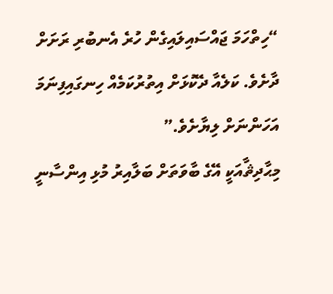“ހިތްހަމަ ޖައްސައިލައިގެން ހުރެ އެނބުރި ރަށަށް ދާށެވެ. ކަލެއާ ދެކޮޅަށް އިތުރުކަމެއް ހިނގައިފިނަމަ އަހަންނަށް ލިޔާށެވެ.”
މިޙާދިޘާއަކީ އޭގެ ބާވަތަށް ބަލާއިރު މުޅި އިންސާނީ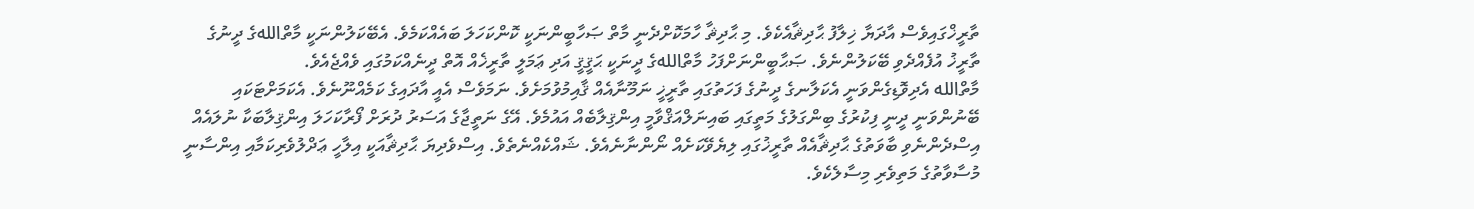ތާރީޚްގައިވެސް އާދަޔާ ޚިލާފު ޙާދިޘާއެކެވެ. މި ޙާދިޘާ ހާމަކޮށްދެނީ މާތް ޞަހާބީންނަކީ ކޮންކަހަލަ ބައެއްކަމެވެ. އެބޭކަލުންނަކީ މާތްاللهގެ ދީނުގެ ތާރީޚު އުފެއްދެވި ބޭކަލުންނެވެ. ޞަޙާބީންނަށްފަހު މާތްاللهގެ ދީނަކީ ޙަޤީޤީ އަދި ޢަމަލީ ތާރީޚެއް އޮތް ދީނެއްކަމުގައި ވެއްޖެއެވެ.
މާތްالله އެދިވޮޑިގެންވަނީ އެކަލާނގެ ދީނުގެ ފަހަތުގައި ތާރީޚީ ނަމޫނާއެއް ޤާއިމުވުމަށެވެ. ނަމަވެސް އެއީ އާދައިގެ ކަމެއްނޫނެވެ. އެކަމަށްޓަކައި ބޭނުންވަނީ ދީނީ ފިކުރުގެ ބިންގަލުގެ މަތީގައި ބައިނަލްއަޤްވާމީ އިންޤިލާބެއް އައުމެވެ. އޭގެ ނަތީޖާގެ އަސަރު ދުރަށް ފޯރާކަހަލަ އިންޤިލާބަކާ ނުލައެއް އިސްދެންނެވި ބާވަތުގެ ޙާދިޘާއެއް ތާރީޚުގައި ލިޔެވޭކަށެއް ނޯންނާނެއެވެ. ޝައްކެއްނެތެވެ. އިސްވެދިޔަ ޙާދިޘާއަކީ އިލާހީ ޢަދްލުވެރިކަމާއި އިންސާނީ މުސާވާތުގެ މަތިވެރި މިސާލެކެވެ.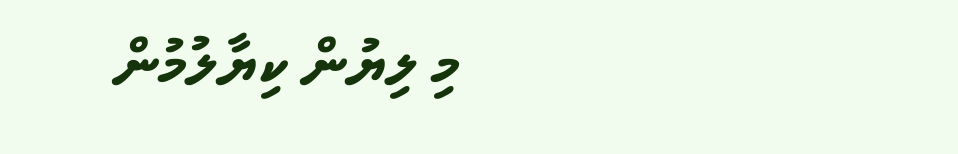މި ލިޔުން ކިޔާލުމުން